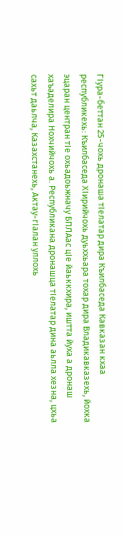ГIура-беттан 25-чохь дронаша тӀелатар дира Къилбаседа Кавказан кхаа республикехь: Къилбаседа ХӀирийчохь дуьххьара тохар дира Владикавказехь, йохка эцаран центран тIе охьадоьжначу БПЛАас цӀе йаьккхира, иштта йуха а дронаш хаъаделира Нохчийчохь а. Республикана дронашца тӀелатар дина аьлла хезна, цхьа сахьт даьлча, Казахстанехь, Актау-гIалан уллохь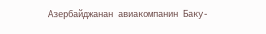Азербайджанан авиакомпанин Баку-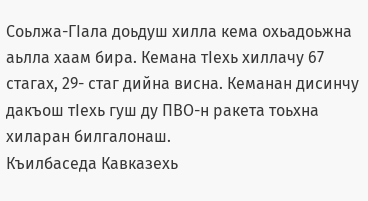Соьлжа-ГӀала доьдуш хилла кема охьадоьжна аьлла хаам бира. Кемана тӀехь хиллачу 67 стагах, 29- стаг дийна висна. Кеманан дисинчу дакъош тIехь гуш ду ПВО-н ракета тоьхна хиларан билгалонаш.
Къилбаседа Кавказехь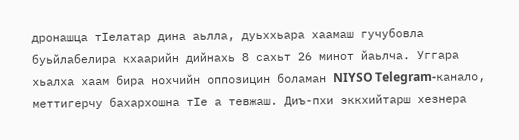дронашца тӀелатар дина аьлла, дуьххьара хаамаш гучубовла буьйлабелира кхаарийн дийнахь 8 сахьт 26 минот йаьлча. Уггара хьалха хаам бира нохчийн оппозицин боламан NIYSO Telegram-канало, меттигерчу бахархошна тӀе а тевжаш. Диъ-пхи эккхийтарш хезнера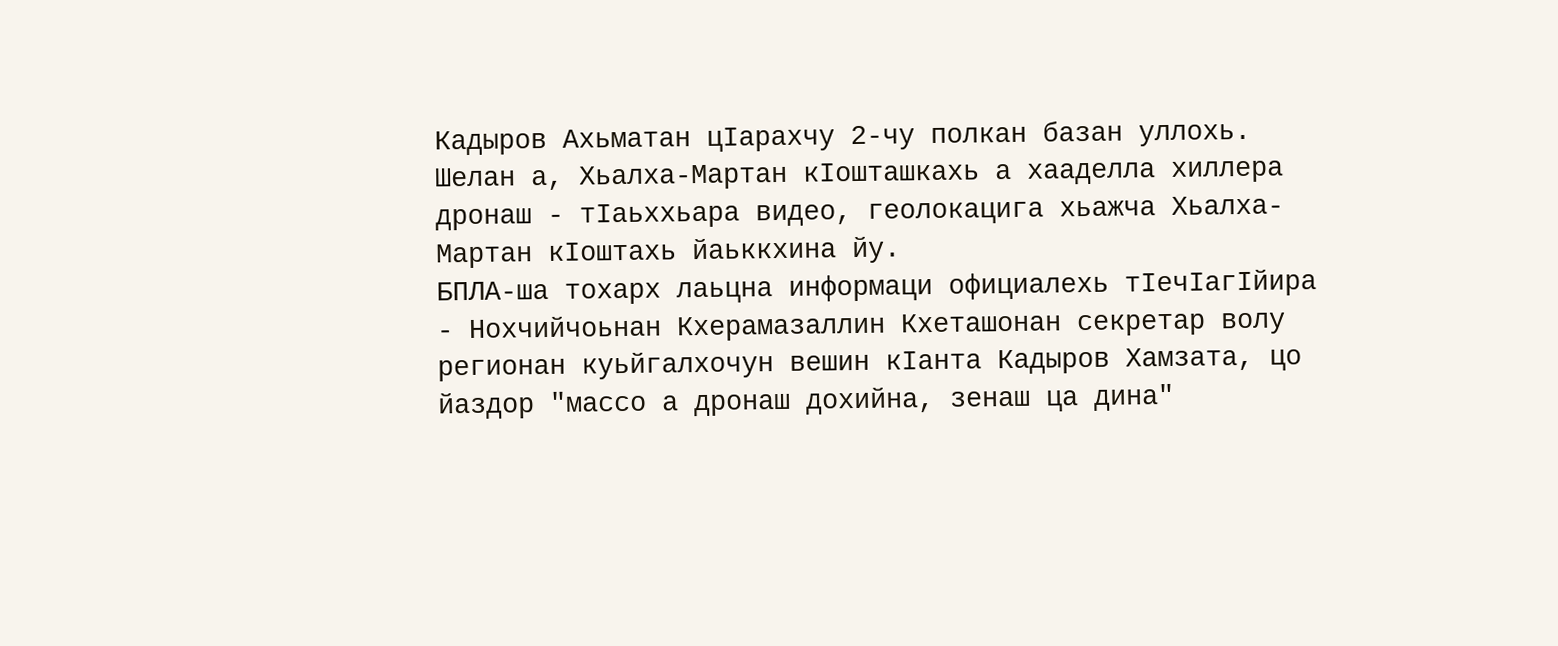Кадыров Ахьматан цӀарахчу 2-чу полкан базан уллохь. Шелан а, Хьалха-Мартан кӀошташкахь а хааделла хиллера дронаш - тӀаьххьара видео, геолокацига хьажча Хьалха-Мартан кIоштахь йаьккхина йу.
БПЛА-ша тохарх лаьцна информаци официалехь тӀечӀагӀйира - Нохчийчоьнан Кхерамазаллин Кхеташонан секретар волу регионан куьйгалхочун вешин кӀанта Кадыров Хамзата, цо йаздор "массо а дронаш дохийна, зенаш ца дина"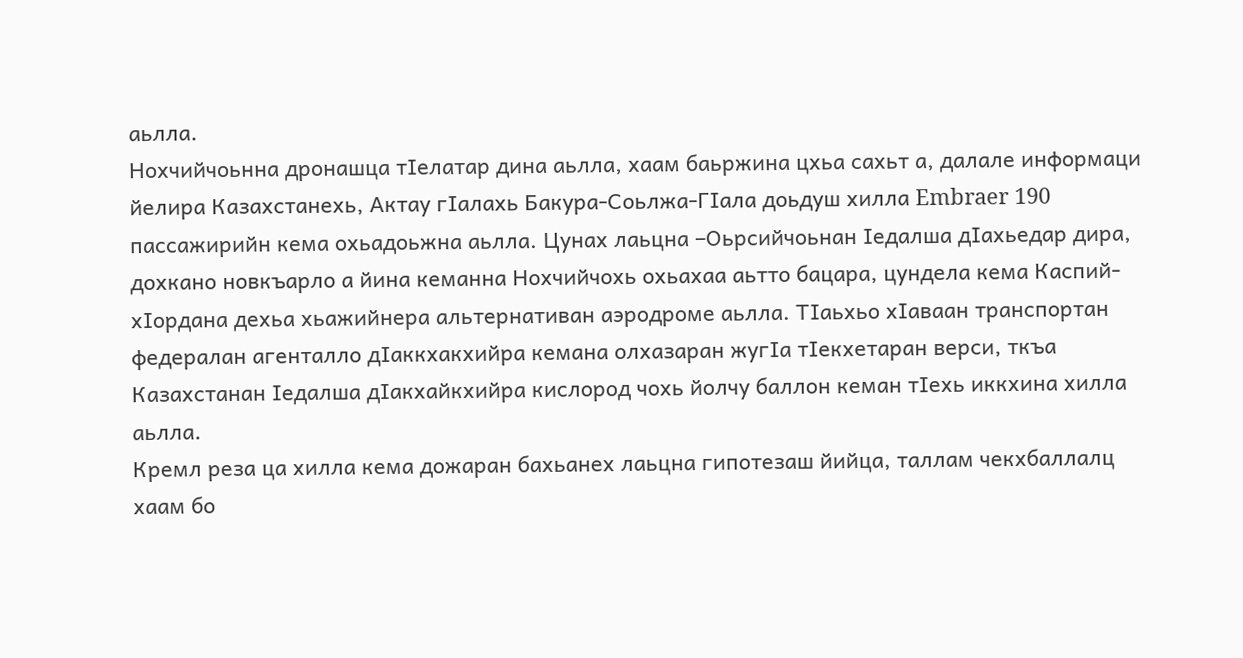аьлла.
Нохчийчоьнна дронашца тӀелатар дина аьлла, хаам баьржина цхьа сахьт а, далале информаци йелира Казахстанехь, Актау гӀалахь Бакура-Соьлжа-ГӀала доьдуш хилла Embraer 190 пассажирийн кема охьадоьжна аьлла. Цунах лаьцна –Оьрсийчоьнан Ӏедалша дӀахьедар дира, дохкано новкъарло а йина кеманна Нохчийчохь охьахаа аьтто бацара, цундела кема Каспий-хӀордана дехьа хьажийнера альтернативан аэродроме аьлла. ТӀаьхьо хӀаваан транспортан федералан агенталло дIаккхакхийра кемана олхазаран жугIа тӀекхетаран верси, ткъа Казахстанан Ӏедалша дӀакхайкхийра кислород чохь йолчу баллон кеман тӀехь иккхина хилла аьлла.
Кремл реза ца хилла кема дожаран бахьанех лаьцна гипотезаш йийца, таллам чекхбаллалц хаам бо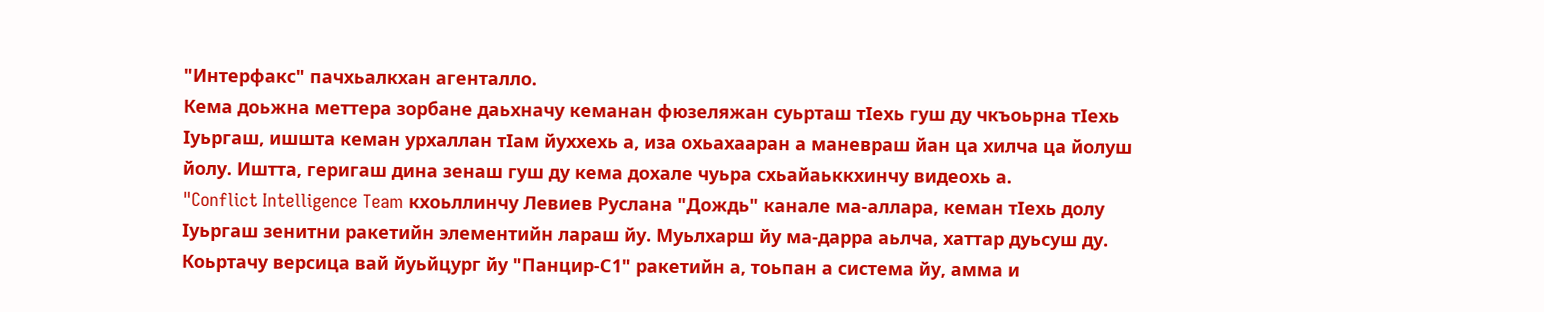"Интерфакс" пачхьалкхан агенталло.
Кема доьжна меттера зорбане даьхначу кеманан фюзеляжан суьрташ тӀехь гуш ду чкъоьрна тӀехь Ӏуьргаш, ишшта кеман урхаллан тIам йуххехь а, иза охьахааран а маневраш йан ца хилча ца йолуш йолу. Иштта, геригаш дина зенаш гуш ду кема дохале чуьра схьайаьккхинчу видеохь а.
"Conflict Intelligence Team кхоьллинчу Левиев Руслана "Дождь" канале ма-аллара, кеман тIехь долу Ӏуьргаш зенитни ракетийн элементийн лараш йу. Муьлхарш йу ма-дарра аьлча, хаттар дуьсуш ду. Коьртачу версица вай йуьйцург йу "Панцир-С1" ракетийн а, тоьпан а система йу, амма и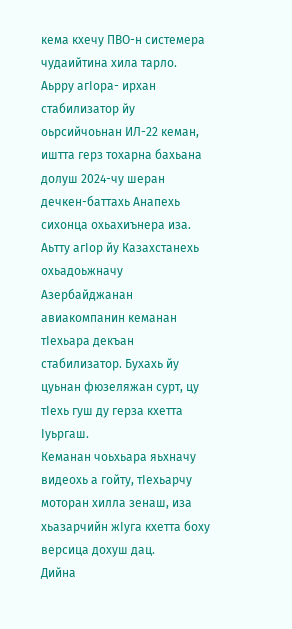кема кхечу ПВО-н системера чудаийтина хила тарло.
Аьрру агӀора- ирхан стабилизатор йу оьрсийчоьнан ИЛ-22 кеман, иштта герз тохарна бахьана долуш 2024-чу шеран дечкен-баттахь Анапехь сихонца охьахиънера иза. Аьтту агӀор йу Казахстанехь охьадоьжначу Азербайджанан авиакомпанин кеманан тIехьара декъан стабилизатор. Бухахь йу цуьнан фюзеляжан сурт, цу тӀехь гуш ду герза кхетта Ӏуьргаш.
Кеманан чоьхьара яьхначу видеохь а гойту, тӀехьарчу моторан хилла зенаш, иза хьазарчийн жIуга кхетта боху версица дохуш дац.
Дийна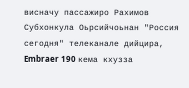висначу пассажиро Рахимов Субхонкула Оьрсийчоьнан "Россия сегодня" телеканале дийцира, Embraer 190 кема кхузза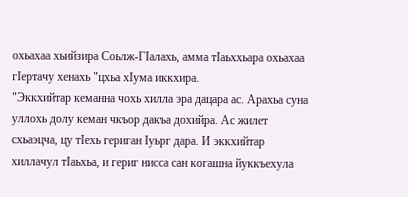охьахаа хьийзира Соьлж-ГӀалахь, амма тӀаьххьара охьахаа гӀертачу хенахь "цхьа хӀума иккхира.
"Эккхийтар кеманна чохь хилла эра дацара ас. Арахьа суна уллохь долу кеман чкъор дакъа дохийра. Ас жилет схьаэцча, цу тIехь гериган Ӏуьрг дара. И эккхийтар хиллачул тӀаьхьа, и гериг нисса сан когашна йуккъехула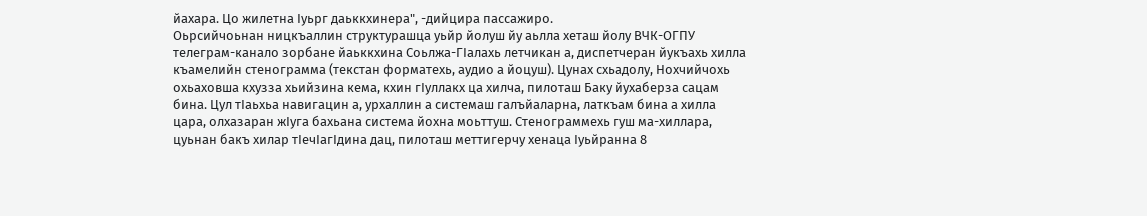йахара. Цо жилетна Iуьрг даьккхинера", -дийцира пассажиро.
Оьрсийчоьнан ницкъаллин структурашца уьйр йолуш йу аьлла хеташ йолу ВЧК-ОГПУ телеграм-канало зорбане йаьккхина Соьлжа-ГӀалахь летчикан а, диспетчеран йукъахь хилла къамелийн стенограмма (текстан форматехь, аудио а йоцуш). Цунах схьадолу, Нохчийчохь охьаховша кхузза хьийзина кема, кхин гIуллакх ца хилча, пилоташ Баку йухаберза сацам бина. Цул тӀаьхьа навигацин а, урхаллин а системаш галъйаларна, латкъам бина а хилла цара, олхазаран жIуга бахьана система йохна моьттуш. Стенограммехь гуш ма-хиллара, цуьнан бакъ хилар тӀечӀагӀдина дац, пилоташ меттигерчу хенаца Ӏуьйранна 8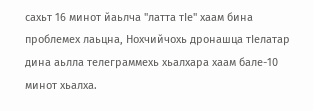сахьт 16 минот йаьлча "латта тӀе" хаам бина проблемех лаьцна, Нохчийчохь дронашца тӀелатар дина аьлла телеграммехь хьалхара хаам бале-10 минот хьалха.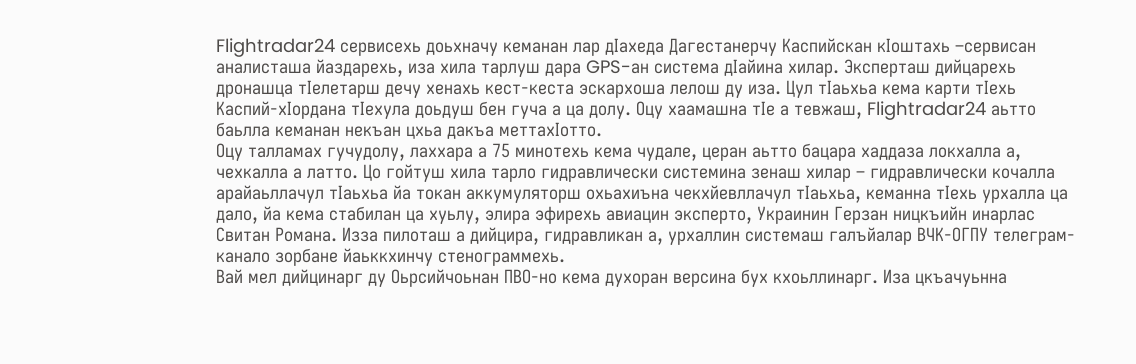Flightradar24 сервисехь доьхначу кеманан лар дIахеда Дагестанерчу Каспийскан кӀоштахь –сервисан аналисташа йаздарехь, иза хила тарлуш дара GPS-ан система дIайина хилар. Эксперташ дийцарехь дронашца тӀелетарш дечу хенахь кест-кеста эскархоша лелош ду иза. Цул тIаьхьа кема карти тӀехь Каспий-хӀордана тӀехула доьдуш бен гуча а ца долу. Оцу хаамашна тӀе а тевжаш, Flightradar24 аьтто баьлла кеманан некъан цхьа дакъа меттахӀотто.
Оцу талламах гучудолу, лаххара а 75 минотехь кема чудале, церан аьтто бацара хаддаза локхалла а, чехкалла а латто. Цо гойтуш хила тарло гидравлически системина зенаш хилар – гидравлически кочалла арайаьллачул тӀаьхьа йа токан аккумуляторш охьахиъна чекхйевллачул тӀаьхьа, кеманна тӀехь урхалла ца дало, йа кема стабилан ца хуьлу, элира эфирехь авиацин эксперто, Украинин Герзан ницкъийн инарлас Свитан Романа. Изза пилоташ а дийцира, гидравликан а, урхаллин системаш галъйалар ВЧК-ОГПУ телеграм-канало зорбане йаьккхинчу стенограммехь.
Вай мел дийцинарг ду Оьрсийчоьнан ПВО-но кема духоран версина бух кхоьллинарг. Иза цкъачуьнна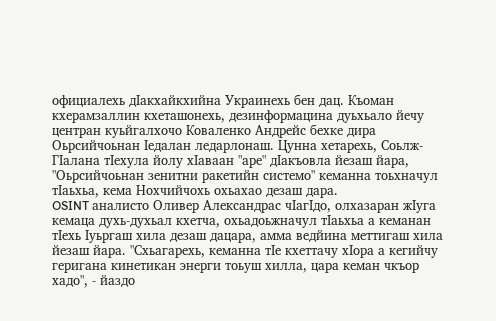официалехь дӀакхайкхийна Украинехь бен дац. Къоман кхерамзаллин кхеташонехь, дезинформацина дуьхьало йечу центран куьйгалхочо Коваленко Андрейс бехке дира Оьрсийчоьнан Ӏедалан ледарлонаш. Цунна хетарехь, Соьлж-ГӀалана тӀехула йолу хӀаваан "аре" дӀакъовла йезаш йара, "Оьрсийчоьнан зенитни ракетийн системо" кеманна тоьхначул тӀаьхьа, кема Нохчийчохь охьахао дезаш дара.
OSINT аналисто Оливер Александрас чӀагӀдо, олхазаран жIуга кемаца духь-духьал кхетча, охьадоьжначул тӀаьхьа а кеманан тIехь Ӏуьргаш хила дезаш дацара, амма ведйина меттигаш хила йезаш йара. "Схьагарехь, кеманна тӀе кхеттачу хӀора а кегийчу геригана кинетикан энерги тоьуш хилла, цара кеман чкъор хадо", - йаздо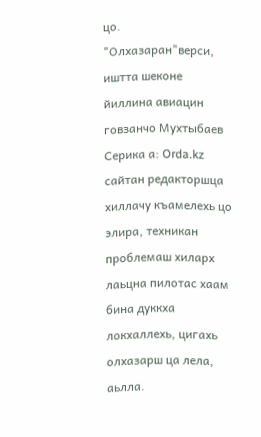цо.
"Олхазаран"верси, иштта шеконе йиллина авиацин говзанчо Мухтыбаев Серика а: Orda.kz сайтан редакторшца хиллачу къамелехь цо элира, техникан проблемаш хиларх лаьцна пилотас хаам бина дуккха локхаллехь, цигахь олхазарш ца лела, аьлла.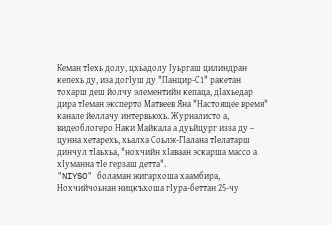Кеман тIехь долу, цхьадолу Iуьргаш цилиндран кепехь ду, иза догӀуш ду "Панцир-С1" ракетан тохарш деш йолчу элементийн кепаца, дIахьедар дира тӀеман эксперто Матвеев Яна "Настоящее время" канале йеллачу интервьюхь. Журналисто а, видеоблогеро Наки Майкала а дуьйцург изза ду – цунна хетарехь, хьалха Соьлж-ГӀалана тӀелатарш динчул тӀаьхьа, "нохчийн хӀаваан эскарша массо а хӀуманна тӀе герзаш детта".
"NIYSO" боламан жигархоша хаамбира, Нохчийчоьнан ницкъхоша гIура-беттан 25-чу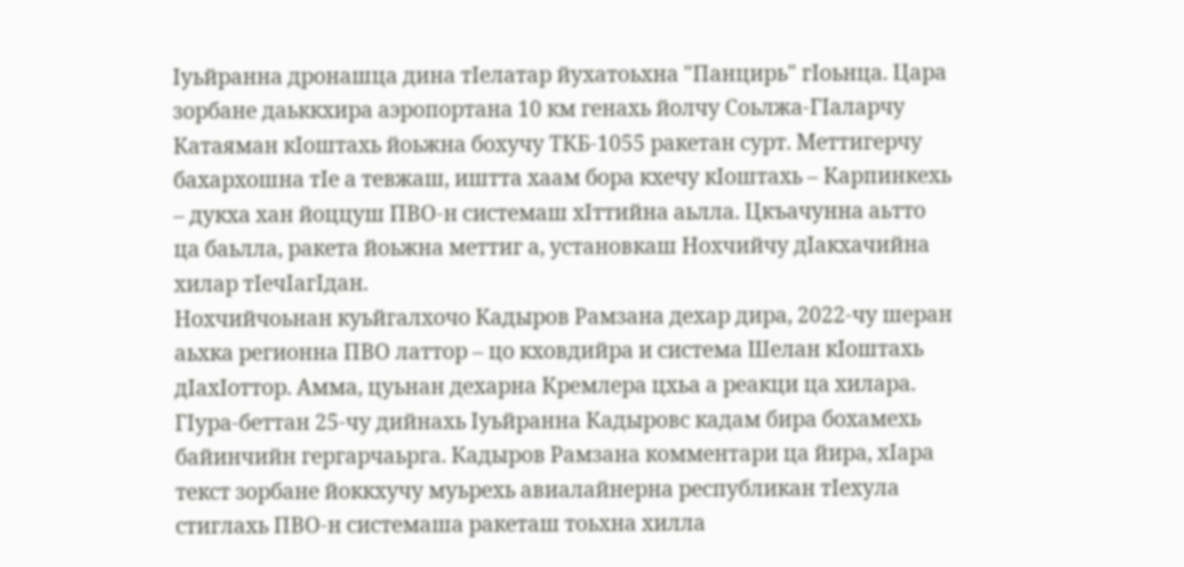Ӏуьйранна дронашца дина тӀелатар йухатоьхна "Панцирь" гӀоьнца. Цара зорбане даьккхира аэропортана 10 км генахь йолчу Соьлжа-ГӀаларчу Катаяман кӀоштахь йоьжна бохучу ТКБ-1055 ракетан сурт. Меттигерчу бахархошна тӀе а тевжаш, иштта хаам бора кхечу кӀоштахь – Карпинкехь – дукха хан йоццуш ПВО-н системаш хIттийна аьлла. Цкъачунна аьтто ца баьлла, ракета йоьжна меттиг а, установкаш Нохчийчу дӀакхачийна хилар тӀечӀагӀдан.
Нохчийчоьнан куьйгалхочо Кадыров Рамзана дехар дира, 2022-чу шеран аьхка регионна ПВО латтор – цо кховдийра и система Шелан кӀоштахь дӀахӀоттор. Амма, цуьнан дехарна Кремлера цхьа а реакци ца хилара.
ГIура-беттан 25-чу дийнахь Ӏуьйранна Кадыровс кадам бира бохамехь байинчийн гергарчаьрга. Кадыров Рамзана комментари ца йира, хӀара текст зорбане йоккхучу муьрехь авиалайнерна республикан тӀехула стиглахь ПВО-н системаша ракеташ тоьхна хилла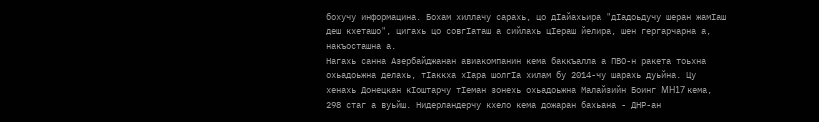бохучу информацина. Бохам хиллачу сарахь, цо дӀайахьира "дӀадоьдучу шеран жамӀаш деш кхеташо", цигахь цо совгӀаташ а сийлахь цIераш йелира, шен гергарчарна а, накъосташна а.
Нагахь санна Азербайджанан авиакомпанин кема баккъалла а ПВО-н ракета тоьхна охьадоьжна делахь, тӀаккха хӀара шолгӀа хилам бу 2014-чу шарахь дуьйна. Цу хенахь Донецкан кӀоштарчу тӀеман зонехь охьадоьжна Малайзийн Боинг MH17 кема, 298 стаг а вуьйш. Нидерландерчу кхело кема дожаран бахьана - ДНР-ан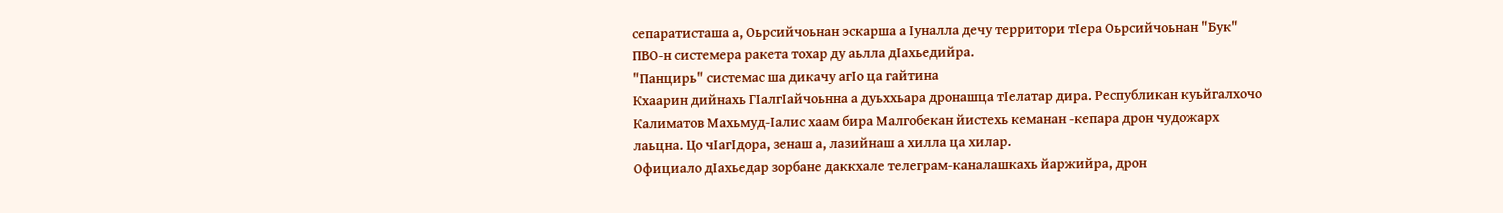сепаратисташа а, Оьрсийчоьнан эскарша а Ӏуналла дечу территори тӀера Оьрсийчоьнан "Бук" ПВО-н системера ракета тохар ду аьлла дIахьедийра.
"Панцирь" системас ша дикачу агӀо ца гайтина
Кхаарин дийнахь ГӀалгӀайчоьнна а дуьххьара дронашца тӀелатар дира. Республикан куьйгалхочо Калиматов Махьмуд-Ӏалис хаам бира Малгобекан йистехь кеманан -кепара дрон чудожарх лаьцна. Цо чӀагӀдора, зенаш а, лазийнаш а хилла ца хилар.
Официало дIахьедар зорбане даккхале телеграм-каналашкахь йаржийра, дрон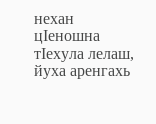нехан цӀеношна тӀехула лелаш, йуха аренгахь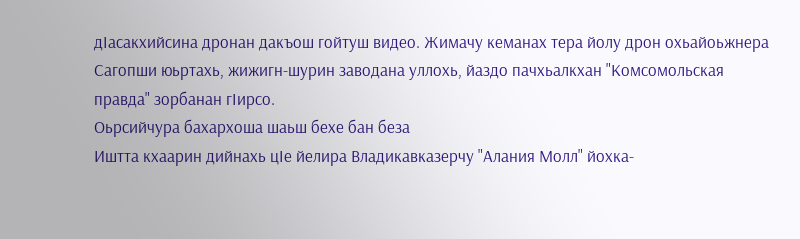дӀасакхийсина дронан дакъош гойтуш видео. Жимачу кеманах тера йолу дрон охьайоьжнера Сагопши юьртахь, жижигн-шурин заводана уллохь, йаздо пачхьалкхан "Комсомольская правда" зорбанан гӀирсо.
Оьрсийчура бахархоша шаьш бехе бан беза
Иштта кхаарин дийнахь цӀе йелира Владикавказерчу "Алания Молл" йохка-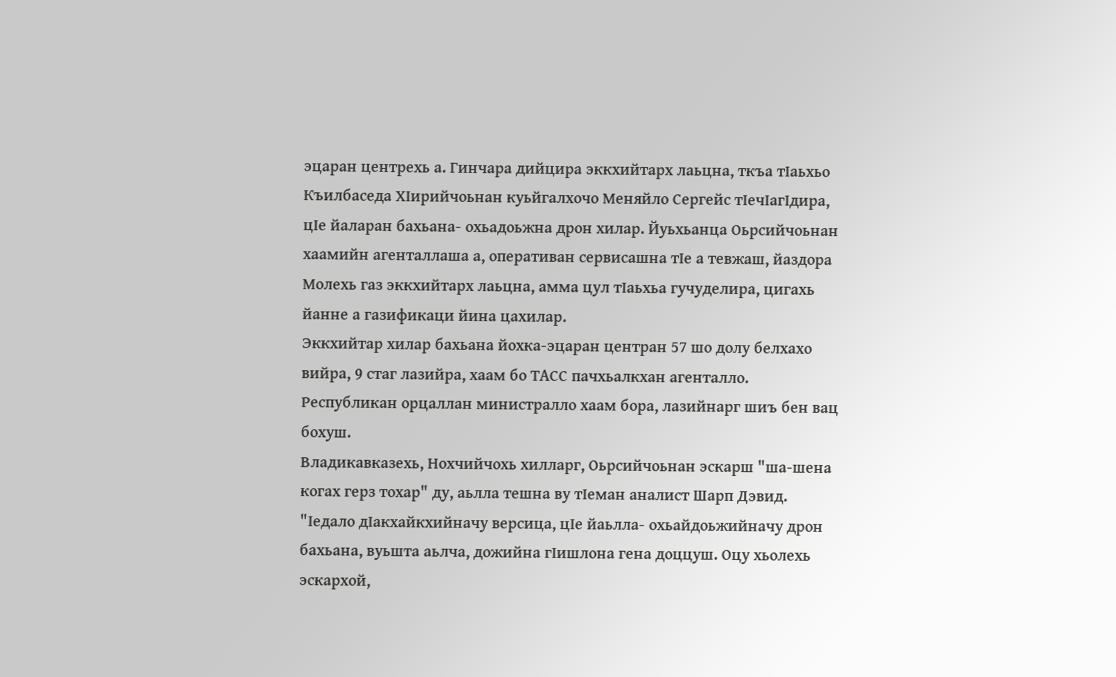эцаран центрехь а. Гинчара дийцира эккхийтарх лаьцна, ткъа тӀаьхьо Къилбаседа ХӀирийчоьнан куьйгалхочо Меняйло Сергейс тӀечӀагӀдира, цӀе йаларан бахьана- охьадоьжна дрон хилар. Йуьхьанца Оьрсийчоьнан хаамийн агенталлаша а, оперативан сервисашна тӀе а тевжаш, йаздора Молехь газ эккхийтарх лаьцна, амма цул тӀаьхьа гучуделира, цигахь йанне а газификаци йина цахилар.
Эккхийтар хилар бахьана йохка-эцаран центран 57 шо долу белхахо вийра, 9 стаг лазийра, хаам бо ТАСС пачхьалкхан агенталло. Республикан орцаллан министралло хаам бора, лазийнарг шиъ бен вац бохуш.
Владикавказехь, Нохчийчохь хилларг, Оьрсийчоьнан эскарш "ша-шена когах герз тохар" ду, аьлла тешна ву тӀеман аналист Шарп Дэвид.
"Ӏедало дӀакхайкхийначу версица, цӀе йаьлла- охьайдоьжийначу дрон бахьана, вуьшта аьлча, дожийна гIишлона гена доццуш. Оцу хьолехь эскархой,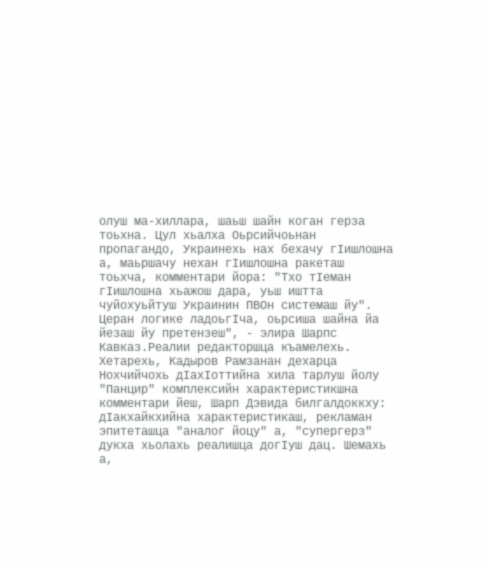олуш ма-хиллара, шаьш шайн коган герза тоьхна. Цул хьалха Оьрсийчоьнан пропагандо, Украинехь нах бехачу гӀишлошна а, маьршачу нехан гӀишлошна ракеташ тоьхча, комментари йора: "Тхо тӀеман гIишлошна хьажош дара, уьш иштта чуйохуьйтуш Украинин ПВОн системаш йу". Церан логике ладоьгIча, оьрсиша шайна йа йезаш йу претензеш", - элира Шарпс Кавказ.Реалии редакторшца къамелехь.
Хетарехь, Кадыров Рамзанан дехарца Нохчийчохь дӀахӀоттийна хила тарлуш йолу "Панцир" комплексийн характеристикшна комментари йеш, Шарп Дэвида билгалдоккху: дӀакхайкхийна характеристикаш, рекламан эпитеташца "аналог йоцу" а, "супергерз" дукха хьолахь реалишца догӀуш дац. Шемахь а,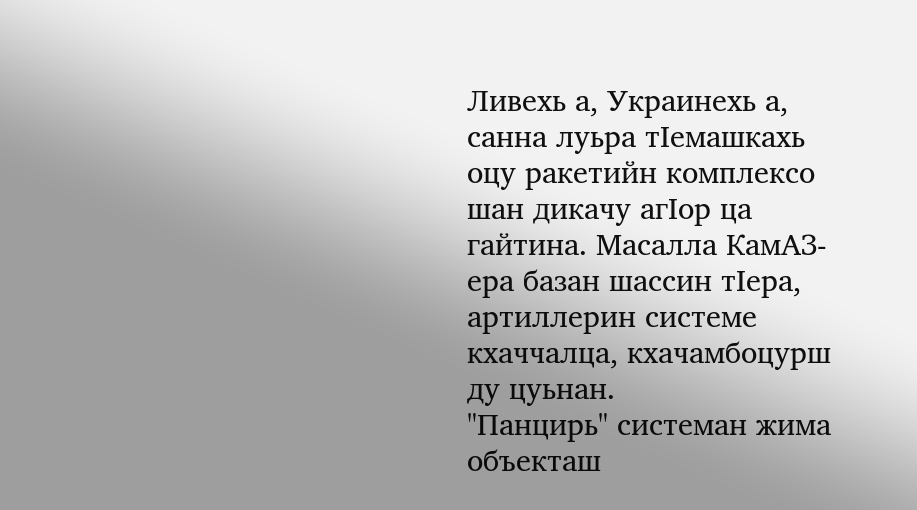Ливехь а, Украинехь а, санна луьра тIемашкахь оцу ракетийн комплексо шан дикачу агӀор ца гайтина. Масалла КамАЗ-ера базан шассин тIера, артиллерин системе кхаччалца, кхачамбоцурш ду цуьнан.
"Панцирь" системан жима объекташ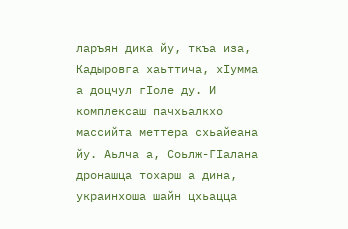ларъян дика йу, ткъа иза, Кадыровга хаьттича, хӀумма а доцчул гӀоле ду. И комплексаш пачхьалкхо массийта меттера схьайеана йу. Аьлча а, Соьлж-ГӀалана дронашца тохарш а дина, украинхоша шайн цхьацца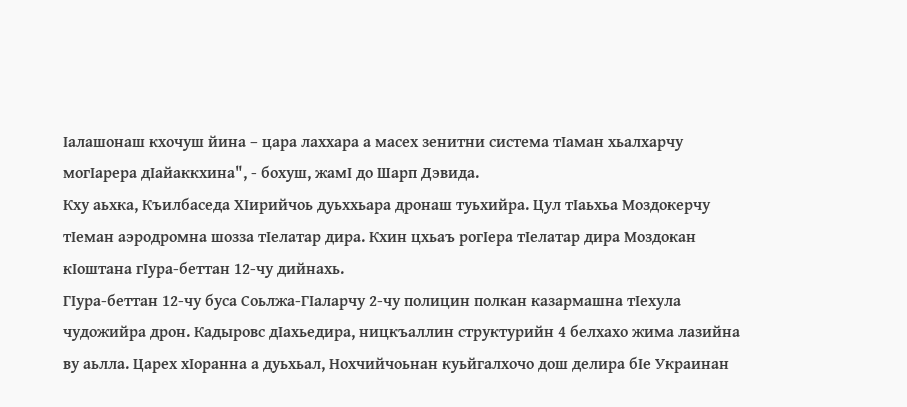Ӏалашонаш кхочуш йина – цара лаххара а масех зенитни система тIаман хьалхарчу могӀарера дӀайаккхина", - бохуш, жамӀ до Шарп Дэвида.
Кху аьхка, Къилбаседа ХӀирийчоь дуьххьара дронаш туьхийра. Цул тӀаьхьа Моздокерчу тӀеман аэродромна шозза тӀелатар дира. Кхин цхьаъ рогӀера тӀелатар дира Моздокан кӀоштана гIура-беттан 12-чу дийнахь.
ГIура-беттан 12-чу буса Соьлжа-ГӀаларчу 2-чу полицин полкан казармашна тӀехула чудожийра дрон. Кадыровс дӀахьедира, ницкъаллин структурийн 4 белхахо жима лазийна ву аьлла. Царех хӀоранна а дуьхьал, Нохчийчоьнан куьйгалхочо дош делира бӀе Украинан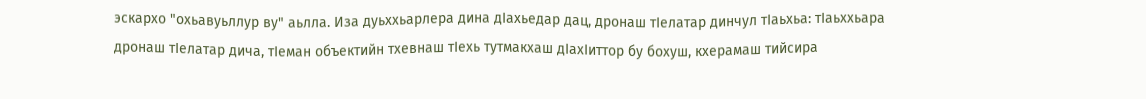эскархо "охьавуьллур ву" аьлла. Иза дуьххьарлера дина дӀахьедар дац, дронаш тIелатар динчул тIаьхьа: тӀаьххьара дронаш тӀелатар дича, тӀеман объектийн тхевнаш тӀехь тутмакхаш дӀахӀиттор бу бохуш, кхерамаш тийсира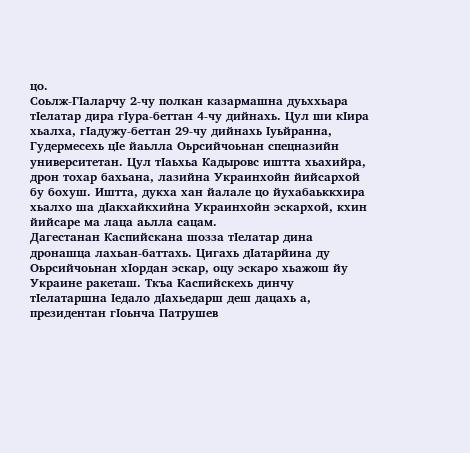цо.
Соьлж-ГӀаларчу 2-чу полкан казармашна дуьххьара тӀелатар дира гIура-беттан 4-чу дийнахь. Цул ши кӀира хьалха, гIадужу-беттан 29-чу дийнахь Ӏуьйранна, Гудермесехь цӀе йаьлла Оьрсийчоьнан спецназийн университетан. Цул тӀаьхьа Кадыровс иштта хьахийра, дрон тохар бахьана, лазийна Украинхойн йийсархой бу бохуш. Иштта, дукха хан йалале цо йухабаьккхира хьалхо ша дӀакхайкхийна Украинхойн эскархой, кхин йийсаре ма лаца аьлла сацам.
Дагестанан Каспийскана шозза тӀелатар дина дронашца лахьан-баттахь. Цигахь дӀатарйина ду Оьрсийчоьнан хӀордан эскар, оцу эскаро хьажош йу Украине ракеташ. Ткъа Каспийскехь динчу тӀелатаршна Ӏедало дӀахьедарш деш дацахь а, президентан гӀоьнча Патрушев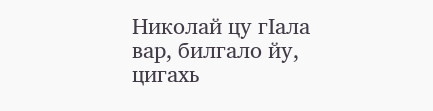Николай цу гӀала вар, билгало йу, цигахь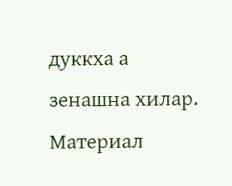дуккха а зенашна хилар.
Материал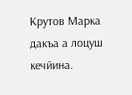Крутов Марка дакъа а лоцуш кечйина.